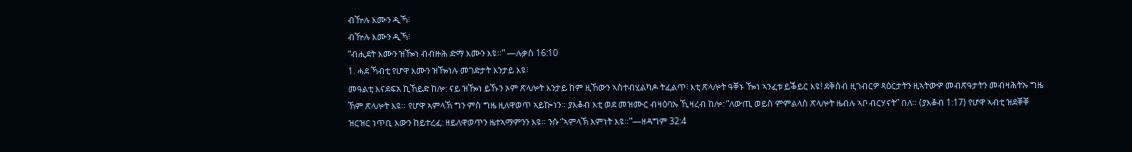ብዅሉ እሙን ዲኻ፧
ብዅሉ እሙን ዲኻ፧
“ብሒደት እሙን ዝዀነ ብብዙሕ ድማ እሙን እዩ።” —ሉቃስ 16:10
1. ሓደ ኻብቲ የሆዋ እሙን ዝዀነሉ መገድታት እንታይ እዩ፧
መዓልቲ እናደፍአ ኪኸይድ ከሎ: ናይ ዝዀነ ይኹን ኦም ጽላሎት እንታይ ከም ዚኸውን ኣስተብሂልካዶ ትፈልጥ፧ እቲ ጽላሎት ዓቐኑ ዀነ ኣንፈቱ ይቕይር እዩ! ደቅሰብ ዚገብርዎ ጻዕርታትን ዚኣትውዎ መብጽዓታትን መብዛሕትኡ ግዜ ኸም ጽላሎት እዩ። የሆዋ ኣምላኽ ግን ምስ ግዜ ዚለዋወጥ ኣይኰነን። ያእቆብ እቲ ወደ መዝሙር ብዛዕባኡ ኺዛረብ ከሎ: “ለውጢ ወይስ ምምልላስ ጽላሎት ዜብሉ ኣቦ ብርሃናት” በለ። (ያእቆብ 1:17) የሆዋ ኣብቲ ዝደቐቐ ዝርዝር ነጥቢ እውን ከይተረፈ: ዘይለዋወጥን ዜተኣማምንን እዩ። ንሱ “ኣምላኽ እምነት እዩ።”—ዘዳግም 32:4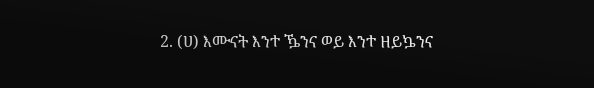2. (ሀ) እሙናት እንተ ዄንና ወይ እንተ ዘይኴንና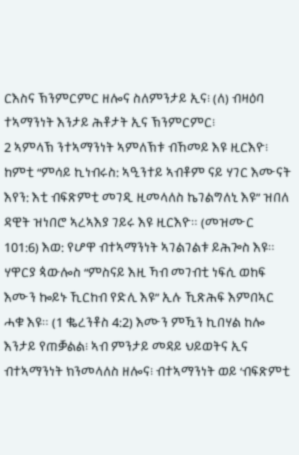ርእስና ኽንምርምር ዘሎና ስለምንታይ ኢና፧ (ለ) ብዛዕባ ተኣማንነት እንታይ ሕቶታት ኢና ኽንምርምር፧
2 ኣምላኽ ንተኣማንነት ኣምለኽቱ ብኸመይ እዩ ዚርእዮ፧ ከምቲ “ምሳይ ኪነብሩስ: ኣዒንተይ ኣብቶም ናይ ሃገር እሙናት እየን: እቲ ብፍጽምቲ መገዲ ዚመላለስ ኬገልግለኒ እዩ” ዝበለ ዳዊት ዝነበሮ ኣረኣእያ ገይሩ እዩ ዚርእዮ። (መዝሙር 101:6) እወ: የሆዋ ብተኣማንነት ኣገልገልቱ ይሕጐስ እዩ። ሃዋርያ ጳውሎስ “ምስናይ እዚ ኻብ መገብቲ ነፍሲ ወከፍ እሙን ኰይኑ ኺርከብ የድሊ እዩ” ኢሉ ኺጽሕፍ እምበኣር ሓቁ እዩ። (1 ቈረንቶስ 4:2) እሙን ምዃን ኪበሃል ከሎ እንታይ የጠቓልል፧ ኣብ ምንታይ መዳይ ህይወትና ኢና ብተኣማንነት ክንመላለስ ዘሎና፧ ብተኣማንነት ወይ ‘ብፍጽምቲ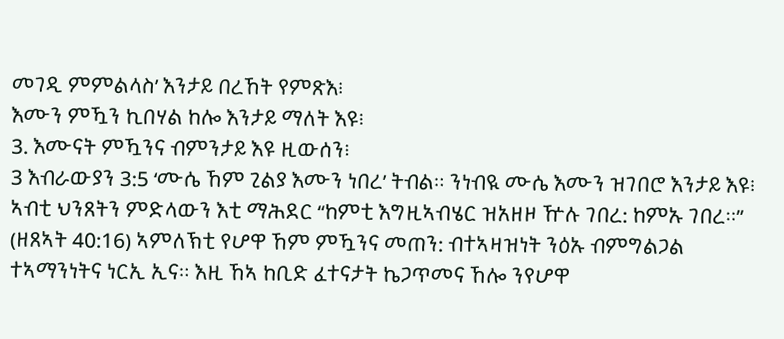መገዲ ምምልላስ’ እንታይ በረኸት የምጽእ፧
እሙን ምዃን ኪበሃል ከሎ እንታይ ማለት እዩ፧
3. እሙናት ምዃንና ብምንታይ እዩ ዚውሰን፧
3 እብራውያን 3:5 ‘ሙሴ ኸም ጊልያ እሙን ነበረ’ ትብል። ንነብዪ ሙሴ እሙን ዝገበሮ እንታይ እዩ፧ ኣብቲ ህንጸትን ምድላውን እቲ ማሕደር “ከምቲ እግዚኣብሄር ዝአዘዞ ዅሉ ገበረ: ከምኡ ገበረ።” (ዘጸኣት 40:16) ኣምለኽቲ የሆዋ ኸም ምዃንና መጠን: ብተኣዛዝነት ንዕኡ ብምግልጋል ተኣማንነትና ነርኢ ኢና። እዚ ኸኣ ከቢድ ፈተናታት ኬጋጥመና ኸሎ ንየሆዋ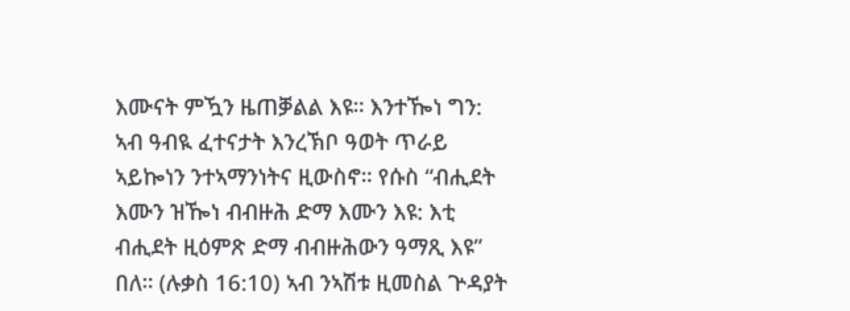እሙናት ምዃን ዜጠቓልል እዩ። እንተዀነ ግን: ኣብ ዓብዪ ፈተናታት እንረኽቦ ዓወት ጥራይ ኣይኰነን ንተኣማንነትና ዚውስኖ። የሱስ “ብሒደት እሙን ዝዀነ ብብዙሕ ድማ እሙን እዩ: እቲ ብሒደት ዚዕምጽ ድማ ብብዙሕውን ዓማጺ እዩ” በለ። (ሉቃስ 16:10) ኣብ ንኣሽቱ ዚመስል ጕዳያት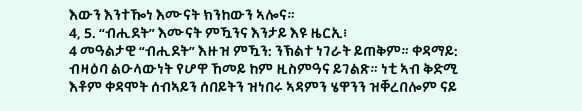እውን እንተዀነ እሙናት ክንከውን ኣሎና።
4, 5. “ብሒደት” እሙናት ምዃንና እንታይ እዩ ዜርኢ፧
4 መዓልታዊ “ብሒደት” እዙዝ ምዃን: ንኽልተ ነገራት ይጠቅም። ቀዳማይ: ብዛዕባ ልዑላውነት የሆዋ ኸመይ ከም ዚስምዓና ይገልጽ። ነቲ ኣብ ቅድሚ እቶም ቀዳሞት ሰብኣይን ሰበይትን ዝነበሩ ኣዳምን ሄዋንን ዝቐረበሎም ናይ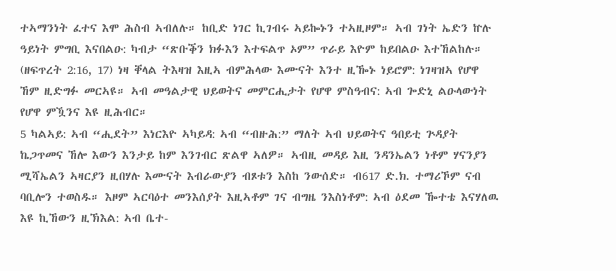ተኣማንነት ፈተና እሞ ሕስብ ኣብለሉ። ከቢድ ነገር ኪገብሩ ኣይኰኑን ተኣዚዞም። ኣብ ገነት ኤድን ኵሉ ዓይነት ምግቢ እናበልዑ: ካብታ “ጽቡቕን ክፉእን እተፍልጥ ኦም” ጥራይ እዮም ከይበልዑ እተኸልከሉ። (ዘፍጥረት 2:16, 17) ነዛ ቐላል ትእዛዝ እዚኣ ብምሕላው እሙናት እንተ ዚዀኑ ነይሮም: ነገዛዝኣ የሆዋ ኸም ዚድግፉ መርኣዩ። ኣብ መዓልታዊ ህይወትና መምርሒታት የሆዋ ምስዓብና: ኣብ ጐድኒ ልዑላውነት የሆዋ ምዃንና እዩ ዚሕብር።
5 ካልኣይ: ኣብ “ሒደት” እነርእዮ ኣካይዳ: ኣብ “ብዙሕ:” ማለት ኣብ ህይወትና ዓበይቲ ጕዳያት ኬጋጥመና ኸሎ እውን እንታይ ከም እንገብር ጽልዋ ኣለዎ። ኣብዚ መዳይ እዚ ንዳንኤልን ነቶም ሃናንያን ሚሻኤልን ኣዛርያን ዚበሃሉ እሙናት እብራውያን ብጾቱን እስከ ንውሰድ። ብ617 ድ.ክ. ተማሪኾም ናብ ባቢሎን ተወስዱ። እዞም ኣርባዕተ መንእሰያት እዚኣቶም ገና ብግዜ ንእስነቶም: ኣብ ዕደመ ዀተቴ እናሃለዉ እዩ ኪኸውን ዚኽእል: ኣብ ቤተ-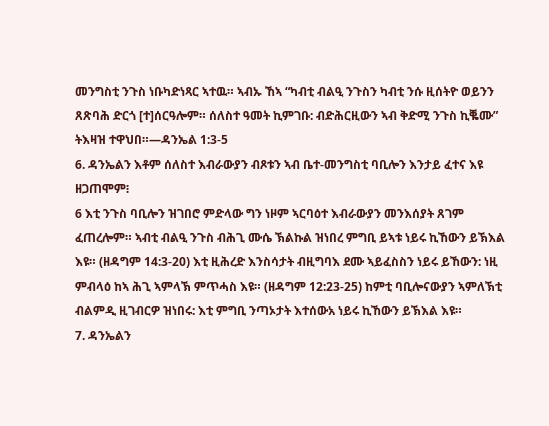መንግስቲ ንጉስ ነቡካድነጻር ኣተዉ። ኣብኡ ኸኣ “ካብቲ ብልዒ ንጉስን ካብቲ ንሱ ዚሰትዮ ወይንን ጸጽባሕ ድርጎ [ተ]ሰርዓሎም። ሰለስተ ዓመት ኪምገቡ: ብድሕርዚውን ኣብ ቅድሚ ንጉስ ኪቘሙ” ትእዛዝ ተዋህበ።—ዳንኤል 1:3-5
6. ዳንኤልን እቶም ሰለስተ እብራውያን ብጾቱን ኣብ ቤተ-መንግስቲ ባቢሎን እንታይ ፈተና እዩ ዘጋጠሞም፧
6 እቲ ንጉስ ባቢሎን ዝገበሮ ምድላው ግን ነዞም ኣርባዕተ እብራውያን መንእሰያት ጸገም ፈጠረሎም። ኣብቲ ብልዒ ንጉስ ብሕጊ ሙሴ ኽልኩል ዝነበረ ምግቢ ይኣቱ ነይሩ ኪኸውን ይኽእል እዩ። (ዘዳግም 14:3-20) እቲ ዚሕረድ እንስሳታት ብዚግባእ ደሙ ኣይፈስስን ነይሩ ይኸውን: ነዚ ምብላዕ ከኣ ሕጊ ኣምላኽ ምጥሓስ እዩ። (ዘዳግም 12:23-25) ከምቲ ባቢሎናውያን ኣምለኽቲ ብልምዲ ዚገብርዎ ዝነበሩ: እቲ ምግቢ ንጣኦታት እተሰውአ ነይሩ ኪኸውን ይኽእል እዩ።
7. ዳንኤልን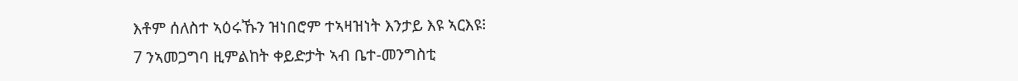እቶም ሰለስተ ኣዕሩኹን ዝነበሮም ተኣዛዝነት እንታይ እዩ ኣርእዩ፧
7 ንኣመጋግባ ዚምልከት ቀይድታት ኣብ ቤተ-መንግስቲ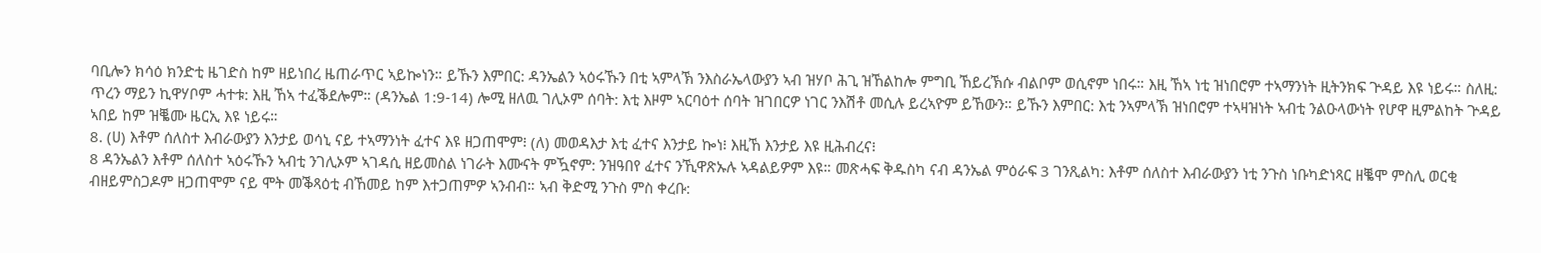ባቢሎን ክሳዕ ክንድቲ ዜገድስ ከም ዘይነበረ ዜጠራጥር ኣይኰነን። ይኹን እምበር: ዳንኤልን ኣዕሩኹን በቲ ኣምላኽ ንእስራኤላውያን ኣብ ዝሃቦ ሕጊ ዝኸልከሎ ምግቢ ኸይረኽሱ ብልቦም ወሲኖም ነበሩ። እዚ ኸኣ ነቲ ዝነበሮም ተኣማንነት ዚትንክፍ ጕዳይ እዩ ነይሩ። ስለዚ: ጥረን ማይን ኪዋሃቦም ሓተቱ: እዚ ኸኣ ተፈቕደሎም። (ዳንኤል 1:9-14) ሎሚ ዘለዉ ገሊኦም ሰባት: እቲ እዞም ኣርባዕተ ሰባት ዝገበርዎ ነገር ንእሽቶ መሲሉ ይረኣዮም ይኸውን። ይኹን እምበር: እቲ ንኣምላኽ ዝነበሮም ተኣዛዝነት ኣብቲ ንልዑላውነት የሆዋ ዚምልከት ጕዳይ ኣበይ ከም ዝቘሙ ዜርኢ እዩ ነይሩ።
8. (ሀ) እቶም ሰለስተ እብራውያን እንታይ ወሳኒ ናይ ተኣማንነት ፈተና እዩ ዘጋጠሞም፧ (ለ) መወዳእታ እቲ ፈተና እንታይ ኰነ፧ እዚኸ እንታይ እዩ ዚሕብረና፧
8 ዳንኤልን እቶም ሰለስተ ኣዕሩኹን ኣብቲ ንገሊኦም ኣገዳሲ ዘይመስል ነገራት እሙናት ምዃኖም: ንዝዓበየ ፈተና ንኺዋጽኡሉ ኣዳልይዎም እዩ። መጽሓፍ ቅዱስካ ናብ ዳንኤል ምዕራፍ 3 ገንጺልካ: እቶም ሰለስተ እብራውያን ነቲ ንጉስ ነቡካድነጻር ዘቘሞ ምስሊ ወርቂ ብዘይምስጋዶም ዘጋጠሞም ናይ ሞት መቕጻዕቲ ብኸመይ ከም እተጋጠምዎ ኣንብብ። ኣብ ቅድሚ ንጉስ ምስ ቀረቡ: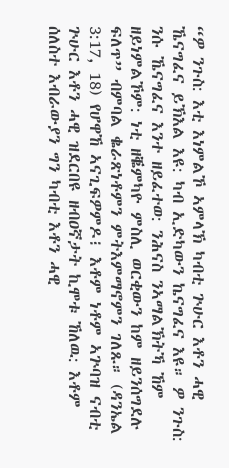“ዎ ንጉስ: እቲ እነምልኾ ኣምላኽ ካብቲ ጕሁር እቶን ሓዊ ኼናግፈና ይኽእል እዩ: ካብ ኢድካውን ኬናግፈና እዩ። ዎ ንጉስ: ንሱ ኼናግፈና እንተ ዘይፈተወ: ንሕናስ ንኣማልኽትኻ ኸም ዘይነምልኾም: ነቲ ዘቘምካዮ ምስሊ ወርቂውን ከም ዘይንሰግደሉ ፍለጥ” ብምባል ቈራጽነቶምን ምትእምማኖምን ገለጹ። (ዳንኤል 3:17, 18) የሆዋኸ ኣናጊፍዎምዶ፧ እቶም ነቶም ኣጕባዝ ናብቲ ጕሁር እቶን ሓዊ ዝደርበዩ ዘብዐኛታት ኪሞቱ ኸለዉ: እቶም ሰለስተ እብራውያን ግን ካብቲ እቶን ሓዊ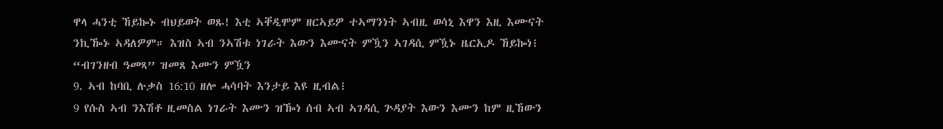ዋላ ሓንቲ ኸይኰኑ ብህይወት ወጹ! እቲ ኣቐዲሞም ዘርኣይዎ ተኣማንነት ኣብዚ ወሳኒ እዋን እዚ እሙናት ንኪዀኑ ኣዳለዎም። እዝስ ኣብ ንኣሽቱ ነገራት እውን እሙናት ምዃን ኣገዳሲ ምዃኑ ዜርኢዶ ኸይኰነ፧
“ብገንዘብ ዓመጻ” ዝመጸ እሙን ምዃን
9. ኣብ ከባቢ ሉቃስ 16:10 ዘሎ ሓሳባት እንታይ እዩ ዚብል፧
9 የሱስ ኣብ ንእሽቶ ዚመስል ነገራት እሙን ዝዀነ ሰብ ኣብ ኣገዳሲ ጕዳያት እውን እሙን ከም ዚኸውን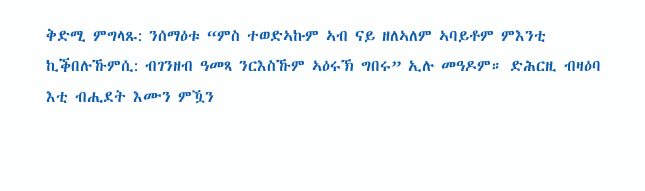ቅድሚ ምግላጹ: ንሰማዕቱ “ምስ ተወድኣኩም ኣብ ናይ ዘለኣለም ኣባይቶም ምእንቲ ኪቕበሉኹምሲ: ብገንዘብ ዓመጻ ንርእስኹም ኣዕሩኽ ግበሩ” ኢሉ መዓዶም። ድሕርዚ ብዛዕባ እቲ ብሒደት እሙን ምዃን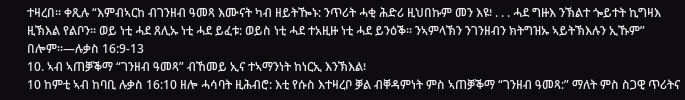ተዛረበ። ቀጺሉ “እምብኣርከ ብገንዘብ ዓመጻ እሙናት ካብ ዘይትዀኑ: ንጥሪት ሓቂ ሕድሪ ዚህበኩም መን እዩ፧ . . . ሓደ ግዙእ ንኽልተ ጐይተት ኪግዛእ ዚኽእል የልቦን። ወይ ነቲ ሓደ ጸሊኡ ነቲ ሓደ ይፈቱ: ወይስ ነቲ ሓደ ተአዚዙ ነቲ ሓደ ይንዕቕ። ንኣምላኽን ንገንዘብን ክትግዝኡ ኣይትኽእሉን ኢኹም” በሎም።—ሉቃስ 16:9-13
10. ኣብ ኣጠቓቕማ “ገንዘብ ዓመጻ” ብኸመይ ኢና ተኣማንነት ከነርኢ እንኽእል፧
10 ከምቲ ኣብ ከባቢ ሉቃስ 16:10 ዘሎ ሓሳባት ዚሕብሮ: እቲ የሱስ እተዛረቦ ቓል ብቐዳምነት ምስ ኣጠቓቕማ “ገንዘብ ዓመጻ:” ማለት ምስ ስጋዊ ጥሪትና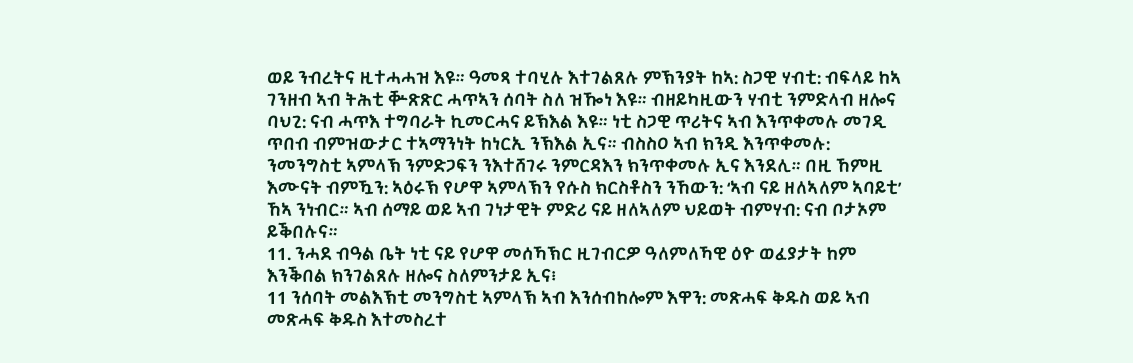ወይ ንብረትና ዚተሓሓዝ እዩ። ዓመጻ ተባሂሉ እተገልጸሉ ምኽንያት ከኣ: ስጋዊ ሃብቲ: ብፍላይ ከኣ ገንዘብ ኣብ ትሕቲ ቝጽጽር ሓጥኣን ሰባት ስለ ዝዀነ እዩ። ብዘይካዚውን ሃብቲ ንምድላብ ዘሎና ባህጊ: ናብ ሓጥእ ተግባራት ኪመርሓና ይኽእል እዩ። ነቲ ስጋዊ ጥሪትና ኣብ እንጥቀመሉ መገዲ ጥበብ ብምዝውታር ተኣማንነት ከነርኢ ንኽእል ኢና። ብስስዐ ኣብ ክንዲ እንጥቀመሉ: ንመንግስቲ ኣምላኽ ንምድጋፍን ንእተሸገሩ ንምርዳእን ክንጥቀመሉ ኢና እንደሊ። በዚ ኸምዚ እሙናት ብምዃን: ኣዕሩኽ የሆዋ ኣምላኽን የሱስ ክርስቶስን ንኸውን: ‘ኣብ ናይ ዘለኣለም ኣባይቲ’ ኸኣ ንነብር። ኣብ ሰማይ ወይ ኣብ ገነታዊት ምድሪ ናይ ዘለኣለም ህይወት ብምሃብ: ናብ ቦታኦም ይቕበሉና።
11. ንሓደ ብዓል ቤት ነቲ ናይ የሆዋ መሰኻኽር ዚገብርዎ ዓለምለኻዊ ዕዮ ወፈያታት ከም እንቕበል ክንገልጸሉ ዘሎና ስለምንታይ ኢና፧
11 ንሰባት መልእኽቲ መንግስቲ ኣምላኽ ኣብ እንሰብከሎም እዋን: መጽሓፍ ቅዱስ ወይ ኣብ መጽሓፍ ቅዱስ እተመስረተ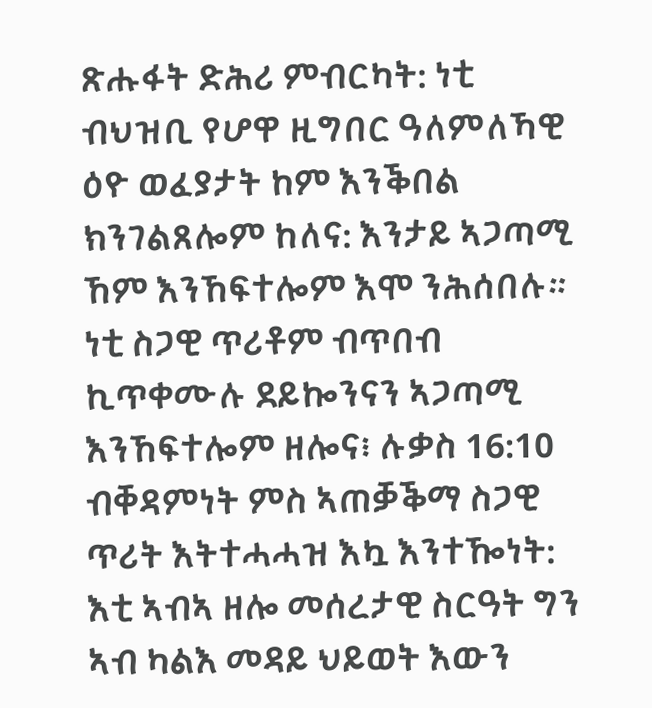ጽሑፋት ድሕሪ ምብርካት: ነቲ ብህዝቢ የሆዋ ዚግበር ዓለምለኻዊ ዕዮ ወፈያታት ከም እንቕበል ክንገልጸሎም ከለና: እንታይ ኣጋጣሚ ኸም እንኸፍተሎም እሞ ንሕሰበሉ። ነቲ ስጋዊ ጥሪቶም ብጥበብ ኪጥቀሙሉ ደይኰንናን ኣጋጣሚ እንኸፍተሎም ዘሎና፧ ሉቃስ 16:10 ብቐዳምነት ምስ ኣጠቓቕማ ስጋዊ ጥሪት እትተሓሓዝ እኳ እንተዀነት: እቲ ኣብኣ ዘሎ መሰረታዊ ስርዓት ግን ኣብ ካልእ መዳይ ህይወት እውን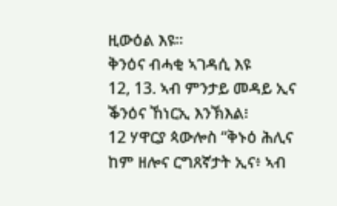ዚውዕል እዩ።
ቅንዕና ብሓቂ ኣገዳሲ እዩ
12, 13. ኣብ ምንታይ መዳይ ኢና ቕንዕና ኸነርኢ እንኽእል፧
12 ሃዋርያ ጳውሎስ “ቅኑዕ ሕሊና ከም ዘሎና ርግጸኛታት ኢና፥ ኣብ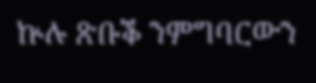ኵሉ ጽቡቕ ንምግባርውን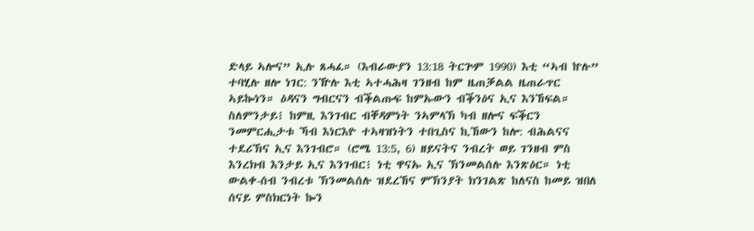ድላይ ኣሎና” ኢሉ ጸሓፈ። (እብራውያን 13:18 ትርጕም 1990) እቲ “ኣብ ኵሉ” ተባሂሉ ዘሎ ነገር: ንዅሉ እቲ ኣተሓሕዛ ገንዘብ ከም ዜጠቓልል ዜጠራጥር ኣይኰነን። ዕዳናን ግብርናን ብቕልጡፍ ከምኡውን ብቕንዕና ኢና እንኸፍል። ስለምንታይ፧ ከምዚ እንገብር ብቐዳምነት ንኣምላኽ ካብ ዘሎና ፍቕርን ንመምርሒታቱ ኻብ እነርእዮ ተኣዛዝነትን ተበጊስና ኪኸውን ከሎ: ብሕልናና ተደሪኽና ኢና እንገብሮ። (ሮሜ 13:5, 6) ዘይናትና ንብረት ወይ ገንዘብ ምስ እንረክብ እንታይ ኢና እንገብር፧ ነቲ ዋናኡ ኢና ኽንመልሰሉ እንጽዕር። ነቲ ውልቀ-ሰብ ንብረቱ ኽንመልሰሉ ዝደረኸና ምኽንያት ክንገልጽ ከለናስ ከመይ ዝበለ ሰናይ ምስክርነት ኰን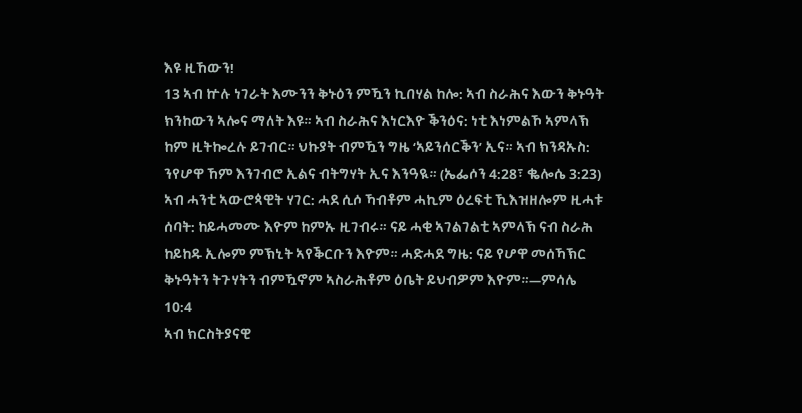እዩ ዚኸውን!
13 ኣብ ኵሉ ነገራት እሙንን ቅኑዕን ምዃን ኪበሃል ከሎ: ኣብ ስራሕና እውን ቅኑዓት ክንከውን ኣሎና ማለት እዩ። ኣብ ስራሕና እነርእዮ ቕንዕና: ነቲ እነምልኾ ኣምላኽ ከም ዚትኰረሉ ይገብር። ህኩያት ብምዃን ግዜ ‘ኣይንሰርቕን’ ኢና። ኣብ ክንዳኡስ: ንየሆዋ ኸም እንገብሮ ኢልና ብትግሃት ኢና እንዓዪ። (ኤፌሶን 4:28፣ ቈሎሴ 3:23) ኣብ ሓንቲ ኣውሮጳዊት ሃገር: ሓደ ሲሶ ኻብቶም ሓኪም ዕረፍቲ ኺእዝዘሎም ዚሓቱ ሰባት: ከይሓመሙ እዮም ከምኡ ዚገብሩ። ናይ ሓቂ ኣገልገልቲ ኣምላኽ ናብ ስራሕ ከይከዱ ኢሎም ምኽኒት ኣየቕርቡን እዮም። ሓድሓደ ግዜ: ናይ የሆዋ መሰኻኽር ቅኑዓትን ትጉሃትን ብምዃኖም ኣስራሕቶም ዕቤት ይህብዎም እዮም።—ምሳሌ 10:4
ኣብ ክርስትያናዊ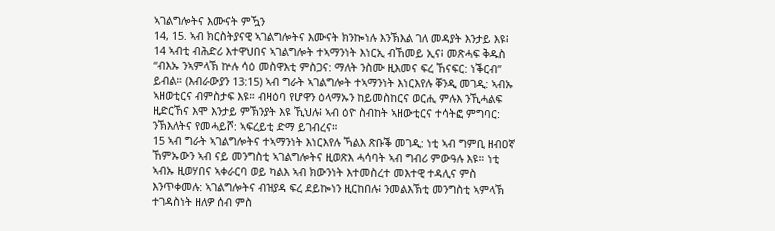ኣገልግሎትና እሙናት ምዃን
14, 15. ኣብ ክርስትያናዊ ኣገልግሎትና እሙናት ክንኰነሉ እንኽእል ገለ መዳያት እንታይ እዩ፧
14 ኣብቲ ብሕድሪ እተዋህበና ኣገልግሎት ተኣማንነት እነርኢ ብኸመይ ኢና፧ መጽሓፍ ቅዱስ “ብእኡ ንኣምላኽ ኵሉ ሳዕ መስዋእቲ ምስጋና: ማለት ንስሙ ዚእመና ፍረ ኸናፍር: ነቕርብ” ይብል። (እብራውያን 13:15) ኣብ ግራት ኣገልግሎት ተኣማንነት እነርእየሉ ቐንዲ መገዲ: ኣብኡ ኣዘወቲርና ብምስታፍ እዩ። ብዛዕባ የሆዋን ዕላማኡን ከይመስከርና ወርሒ ምሉእ ንኺሓልፍ ዚድርኸና እሞ እንታይ ምኽንያት እዩ ኺህሉ፧ ኣብ ዕዮ ስብከት ኣዘውቲርና ተሳትፎ ምግባር: ንኽእለትና የመሓይሾ: ኣፍረይቲ ድማ ይገብረና።
15 ኣብ ግራት ኣገልግሎትና ተኣማንነት እነርእየሉ ኻልእ ጽቡቕ መገዲ: ነቲ ኣብ ግምቢ ዘብዐኛ ኸምኡውን ኣብ ናይ መንግስቲ ኣገልግሎትና ዚወጽእ ሓሳባት ኣብ ግብሪ ምውዓሉ እዩ። ነቲ ኣብኡ ዚወሃበና ኣቀራርባ ወይ ካልእ ኣብ ክውንነት እተመስረተ መእተዊ ተዳሊና ምስ እንጥቀመሉ: ኣገልግሎትና ብዝያዳ ፍረ ደይኰነን ዚርከበሉ፧ ንመልእኽቲ መንግስቲ ኣምላኽ ተገዳስነት ዘለዎ ሰብ ምስ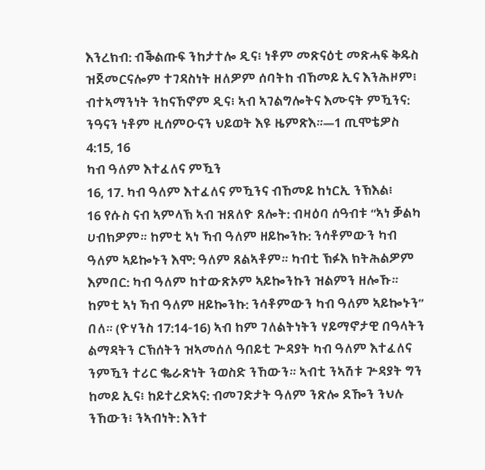እንረክብ: ብቕልጡፍ ንከታተሎ ዲና፧ ነቶም መጽናዕቲ መጽሓፍ ቅዱስ ዝጀመርናሎም ተገዳስነት ዘለዎም ሰባትከ ብኸመይ ኢና እንሕዞም፧ ብተኣማንነት ንከናኸኖም ዲና፧ ኣብ ኣገልግሎትና እሙናት ምዃንና: ንዓናን ነቶም ዚሰምዑናን ህይወት እዩ ዜምጽእ።—1 ጢሞቴዎስ 4:15, 16
ካብ ዓለም እተፈለና ምዃን
16, 17. ካብ ዓለም እተፈለና ምዃንና ብኸመይ ከነርኢ ንኽእል፧
16 የሱስ ናብ ኣምላኽ ኣብ ዝጸለዮ ጸሎት: ብዛዕባ ሰዓብቱ “ኣነ ቓልካ ሀብክዎም። ከምቲ ኣነ ኻብ ዓለም ዘይኰንኩ: ንሳቶምውን ካብ ዓለም ኣይኰኑን እሞ: ዓለም ጸልኣቶም። ካብቲ ኽፉእ ክትሕልዎም እምበር: ካብ ዓለም ከተውጽኦም ኣይኰንኩን ዝልምን ዘሎኹ። ከምቲ ኣነ ኻብ ዓለም ዘይኰንኩ: ንሳቶምውን ካብ ዓለም ኣይኰኑን” በለ። (ዮሃንስ 17:14-16) ኣብ ከም ገለልትነትን ሃይማኖታዊ በዓላትን ልማዳትን ርኽሰትን ዝኣመሰለ ዓበይቲ ጕዳያት ካብ ዓለም እተፈለና ንምዃን ተሪር ቈራጽነት ንወስድ ንኸውን። ኣብቲ ንኣሽቱ ጕዳያት ግን ከመይ ኢና፧ ከይተረድኣና: ብመገድታት ዓለም ንጽሎ ደዀን ንህሉ ንኸውን፧ ንኣብነት: እንተ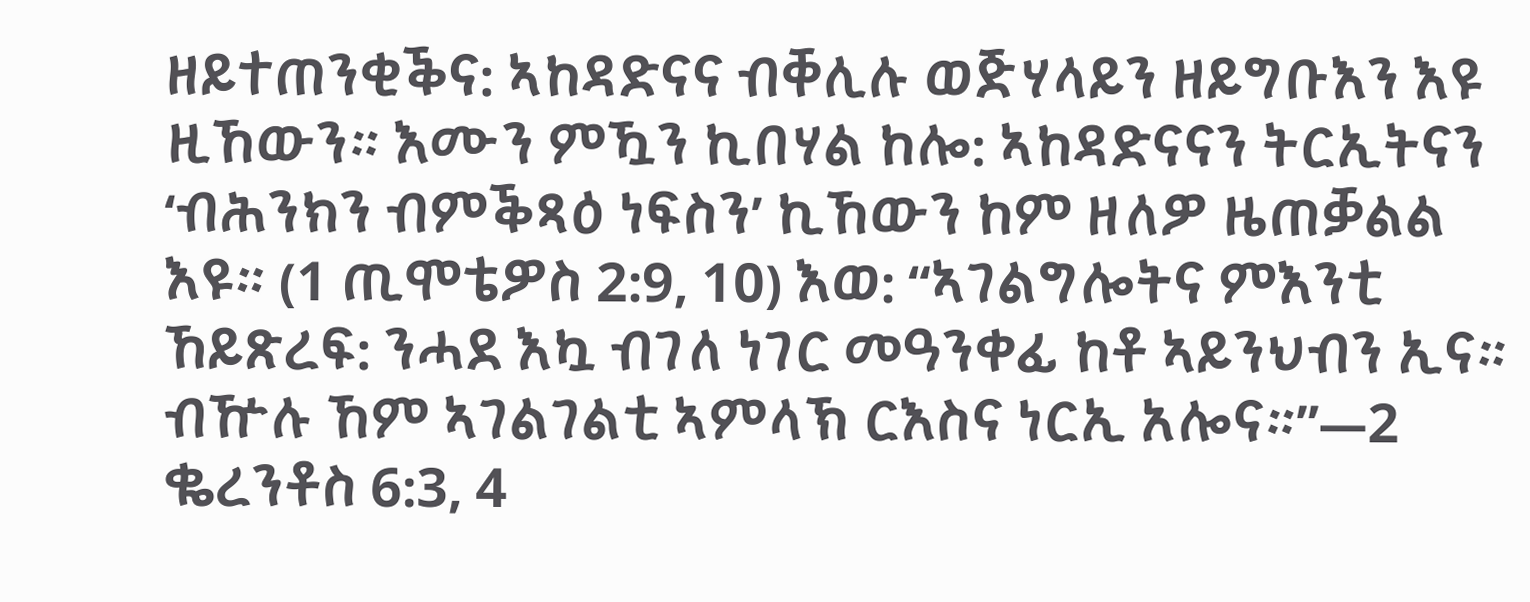ዘይተጠንቂቕና: ኣከዳድናና ብቐሊሉ ወጅሃላይን ዘይግቡእን እዩ ዚኸውን። እሙን ምዃን ኪበሃል ከሎ: ኣከዳድናናን ትርኢትናን ‘ብሕንክን ብምቕጻዕ ነፍስን’ ኪኸውን ከም ዘለዎ ዜጠቓልል እዩ። (1 ጢሞቴዎስ 2:9, 10) እወ: “ኣገልግሎትና ምእንቲ ኸይጽረፍ: ንሓደ እኳ ብገለ ነገር መዓንቀፊ ከቶ ኣይንህብን ኢና። ብዅሉ ኸም ኣገልገልቲ ኣምላኽ ርእስና ነርኢ አሎና።”—2 ቈረንቶስ 6:3, 4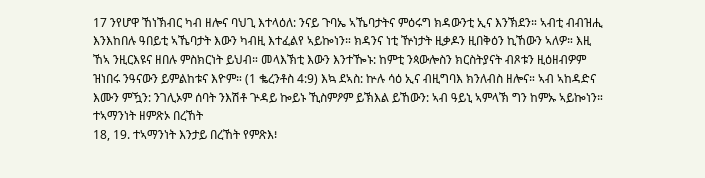17 ንየሆዋ ኸነኽብር ካብ ዘሎና ባህጊ እተላዕለ: ንናይ ጉባኤ ኣኼባታትና ምዕሩግ ክዳውንቲ ኢና እንኽደን። ኣብቲ ብብዝሒ እንእከበሉ ዓበይቲ ኣኼባታት እውን ካብዚ እተፈልየ ኣይኰነን። ክዳንና ነቲ ዅነታት ዚቃዶን ዚበቅዕን ኪኸውን ኣለዎ። እዚ ኸኣ ንዚርእዩና ዘበሉ ምስክርነት ይህብ። መላእኽቲ እውን እንተዀኑ: ከምቲ ንጳውሎስን ክርስትያናት ብጾቱን ዚዕዘብዎም ዝነበሩ ንዓናውን ይምልከቱና እዮም። (1 ቈረንቶስ 4:9) እኳ ደኣስ: ኵሉ ሳዕ ኢና ብዚግባእ ክንለብስ ዘሎና። ኣብ ኣከዳድና እሙን ምዃን: ንገሊኦም ሰባት ንእሽቶ ጕዳይ ኰይኑ ኺስምዖም ይኽእል ይኸውን: ኣብ ዓይኒ ኣምላኽ ግን ከምኡ ኣይኰነን።
ተኣማንነት ዘምጽኦ በረኸት
18, 19. ተኣማንነት እንታይ በረኸት የምጽእ፧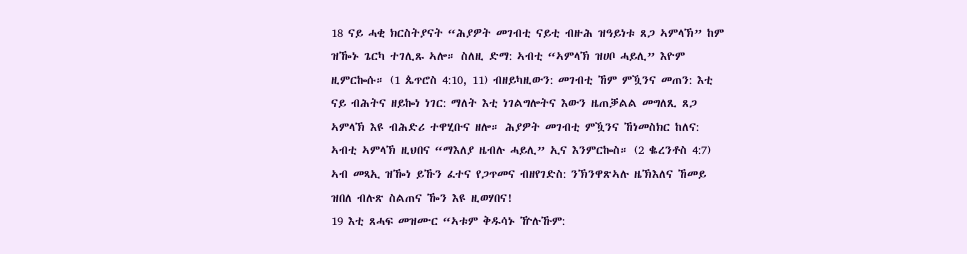18 ናይ ሓቂ ክርስትያናት “ሕያዎት መገብቲ ናይቲ ብዙሕ ዝዓይነቱ ጸጋ ኣምላኽ” ከም ዝዀኑ ጌርካ ተገሊጹ ኣሎ። ስለዚ ድማ: ኣብቲ “ኣምላኽ ዝሀቦ ሓይሊ” እዮም ዚምርኰሱ። (1 ጴጥሮስ 4:10, 11) ብዘይካዚውን: መገብቲ ኸም ምዃንና መጠን: እቲ ናይ ብሕትና ዘይኰነ ነገር: ማለት እቲ ነገልግሎትና እውን ዜጠቓልል መግለጺ ጸጋ ኣምላኽ እዩ ብሕድሪ ተዋሂቡና ዘሎ። ሕያዎት መገብቲ ምዃንና ኸነመስክር ከለና: ኣብቲ ኣምላኽ ዚህበና “ማእለያ ዜብሉ ሓይሊ” ኢና እንምርኰስ። (2 ቈረንቶስ 4:7) ኣብ መጻኢ ዝዀነ ይኹን ፈተና የጋጥመና ብዘየገድስ: ንኽንዋጽኣሉ ዜኽእለና ኸመይ ዝበለ ብሉጽ ስልጠና ዀን እዩ ዚወሃበና!
19 እቲ ጸሓፍ መዝሙር “ኣቱም ቅዱሳኑ ዅሉኹም: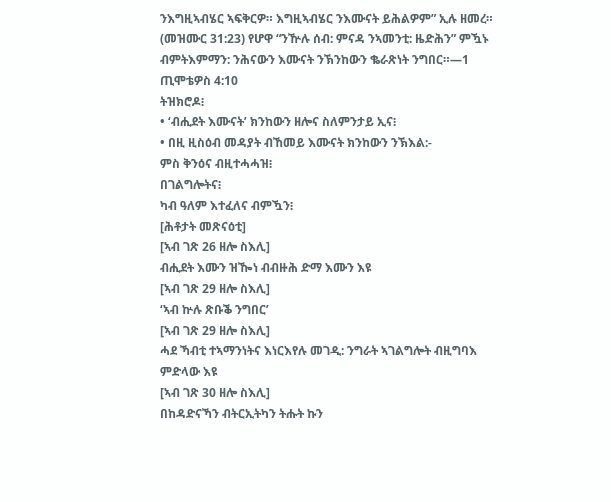ንእግዚኣብሄር ኣፍቅርዎ። እግዚኣብሄር ንእሙናት ይሕልዎም” ኢሉ ዘመረ። (መዝሙር 31:23) የሆዋ “ንዅሉ ሰብ: ምናዳ ንኣመንቲ: ዜድሕን” ምዃኑ ብምትእምማን: ንሕናውን እሙናት ንኽንከውን ቈራጽነት ንግበር።—1 ጢሞቴዎስ 4:10
ትዝክሮዶ፧
• ‘ብሒደት እሙናት’ ክንከውን ዘሎና ስለምንታይ ኢና፧
• በዚ ዚስዕብ መዳያት ብኸመይ እሙናት ክንከውን ንኽእል:-
ምስ ቅንዕና ብዚተሓሓዝ፧
በገልግሎትና፧
ካብ ዓለም እተፈለና ብምዃን፧
[ሕቶታት መጽናዕቲ]
[ኣብ ገጽ 26 ዘሎ ስእሊ]
ብሒደት እሙን ዝዀነ ብብዙሕ ድማ እሙን እዩ
[ኣብ ገጽ 29 ዘሎ ስእሊ]
‘ኣብ ኵሉ ጽቡቕ ንግበር’
[ኣብ ገጽ 29 ዘሎ ስእሊ]
ሓደ ኻብቲ ተኣማንነትና እነርእየሉ መገዲ: ንግራት ኣገልግሎት ብዚግባእ ምድላው እዩ
[ኣብ ገጽ 30 ዘሎ ስእሊ]
በከዳድናኻን ብትርኢትካን ትሑት ኩን